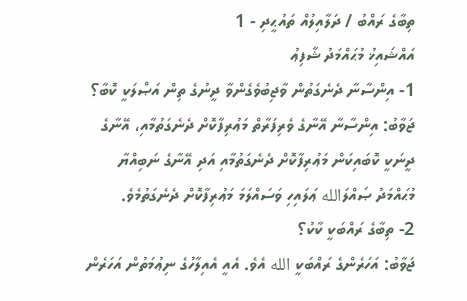ތިބާގެ ރައްބު / ދަލާއިލުއް ތައުޙީދި - 1
އައްޝައިޚު މުޙައްމަދު ޝާފިޢު
1- އިންސާނާ ދެނެގަތުން ވާޖިބުވެގެންވާ ދީނުގެ ތިން އަޞްލަކީ ކޮބާ؟
ޖަވާބު: އިންސާނާ އޭނާގެ ވެރިފަރާތް މަޢުރިފާކޮށް ދެނެގަތުމާއި، އޭނާގެ ދީނަކީ ކޮބައިކަން މަޢުރިފާކޮށް ދެނެގަތުމާއި އަދި އޭނާގެ ނަބިއްޔާ މުޙައްމަދު ޞައްލަالله ޢަލައިހި ވަސައްލަމަ މަޢުރިފާކޮށް ދެނެގަތުމެވެ.
2- ތިބާގެ ރައްބަކީ ކާކު؟
ޖަވާބު: އަހަރެންގެ ރައްބަކީ الله އެވެ. އެއީ އެއިލާހުގެ ނިޢުމަތުން އަހަރެން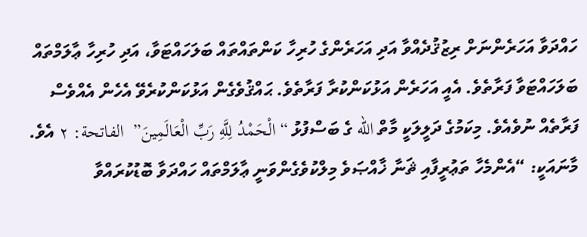ހައްދަވާ އަހަރެންނަށް ރިޒުޤުދެއްވާ އަދި އަހަރެންގެ ހުރިހާ ކަންތައްތައް ބަލަހައްޓަވާ، އަދި ހުރިހާ ޢާލަމްތައް ބަލަހައްޓަވާ ފަރާތެވެ. އެއީ އަހަރެން އަޅުކަންކުރާ ފަރާތެވެ. ޙައްޤުވެގެން އަޅުކަންކުރެވޭ އެހެން އެއްވެސް ފަރާތެއް ނުވެއެވެ. މިކަމުގެ ދަލީލަކީ މާތް الله ގެ ބަސްފުޅު “الْحَمْدُ لِلَّهِ رَبِّ الْعَالَمِينَ”  الفاتحة: ٢ އެވެ. މާނައަކީ: “އެންމެހާ ތަޢުރީފާއި ޘަނާ ޚާއްޞަވެ މިލްކުވެގެންވަނީ ޢާލަމްތައް ހައްދަވާ ބޮޑުކުރައްވާ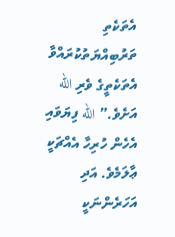އެތަކެތި ތަރުބިއްޔަތުކުރައްވާ އެތަކެތީގެ ވެރި الله އަށެވެ.” الله ފިޔަވައި އެހެން ހުރިހާ އެއްޗަކީ ޢާލަމެވެ. އަދި އަހަރެންނަކީ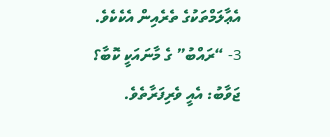އެޢާލަމްތަކުގެ ތެރެއިން އެކެކެވެ.
3- “ރައްބު” ގެ މާނައަކީ ކޮބާ؟
ޖަވާބު: އެއީ ވެރިފަރާތެވެ.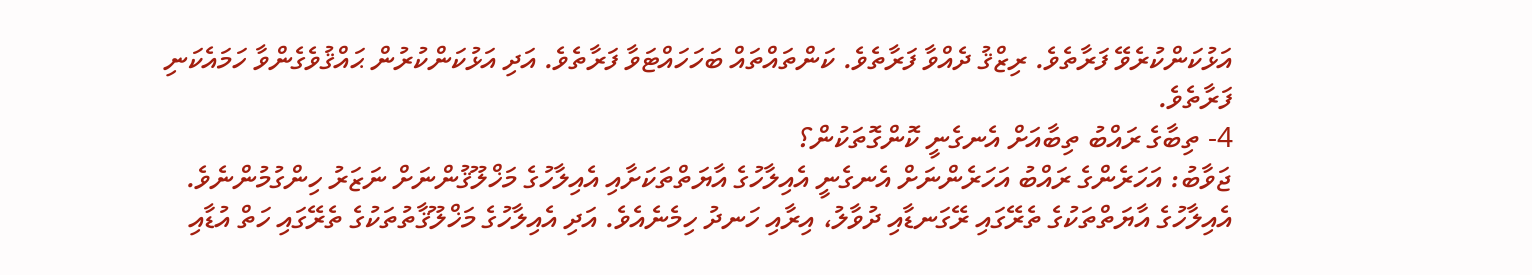އަޅުކަންކުރެވޭ ފަރާތެވެ. ރިޒްޤު ދެއްވާ ފަރާތެވެ. ކަންތައްތައް ބަހަހައްޓަވާ ފަރާތެވެ. އަދި އަޅުކަންކުރުން ޙައްޤުވެގެންވާ ހަމައެކަނި ފަރާތެވެ.
4- ތިބާގެ ރައްބު ތިބާއަށް އެނގެނީ ކޮންގޮތަކުން؟
ޖަވާބު: އަހަރެންގެ ރައްބު އަހަރެންނަށް އެނގެނީ އެއިލާހުގެ އާޔަތްތަކަށާއި އެއިލާހުގެ މަޚްލޫޤުންނަށް ނަޒަރު ހިންގުމުންނެވެ. އެއިލާހުގެ އާޔަތްތަކުގެ ތެރޭގައި ރޭގަނޑާއި ދުވާލު، އިރާއި ހަނދު ހިމެނެއެވެ. އަދި އެއިލާހުގެ މަޚްލޫޤާތުތަކުގެ ތެރޭގައި ހަތް އުޑާއި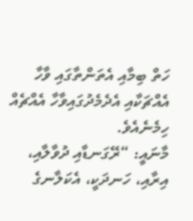ހަތް ބިމާއި އެތަންތާގައި ވާހާ އެއްޗަކާއި އެދެމެދުގައިވާހާ އެއްޗެއް ހިމެނެއެވެ.
މާނައީ: “ރޭގަނޑާއި ދުވާލާއި، އިރާއި، ހަނދަކީ، އެކަލާނގެ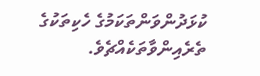ކުޅަދުންވަންތަކަމުގެ ހެކިތަކުގެ ތެރެއިންވާތަކެއްޗެވެ.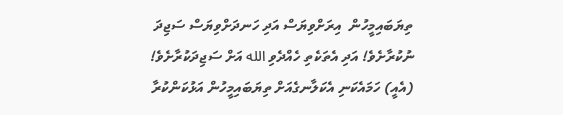ތިޔަބައިމީހުން  އިރަށްވިޔަސް އަދި ހަނދަށްވިޔަސް ސަޖިދަ ނުކުރާށެވެ! އަދި އެތަކެތި ހެއްދެވި الله އަށް ސަޖިދަކުރާށެވެ! (އެއީ) ހަމައެކަނި އެކަލާނގެއަށް ތިޔަބައިމީހުން އަޅުކަންކުރާ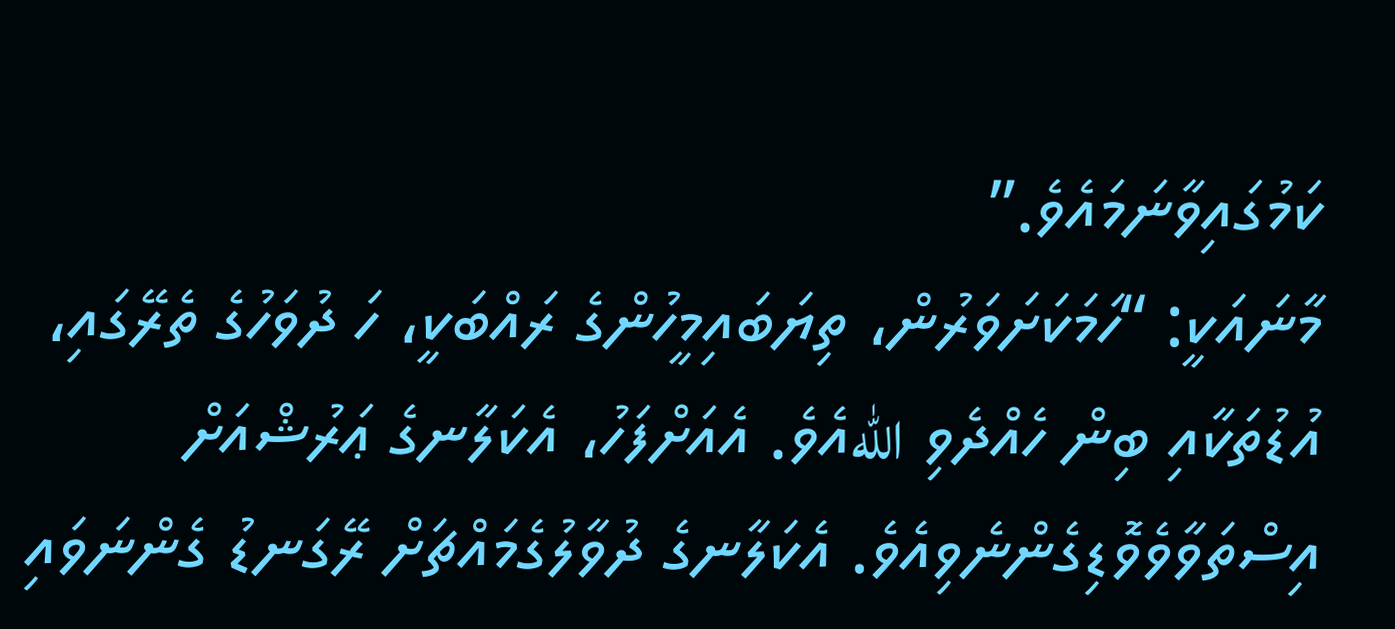ކަމުގައިވާނަމައެވެ.”
މާނައަކީ: “ހަމަކަށަވަރުން، ތިޔަބައިމީހުންގެ ރައްބަކީ، ހަ ދުވަހުގެ ތެރޭގައި، އުޑުތަކާއި ބިން ހެއްދެވި اللهއެވެ. އެއަށްފަހު، އެކަލާނގެ ޢަރުޝްއަށް އިސްތަވާވެވޮޑިގެންނެވިއެވެ. އެކަލާނގެ ދުވާލުގެމައްޗަށް ރޭގަނޑު ގެންނަވައި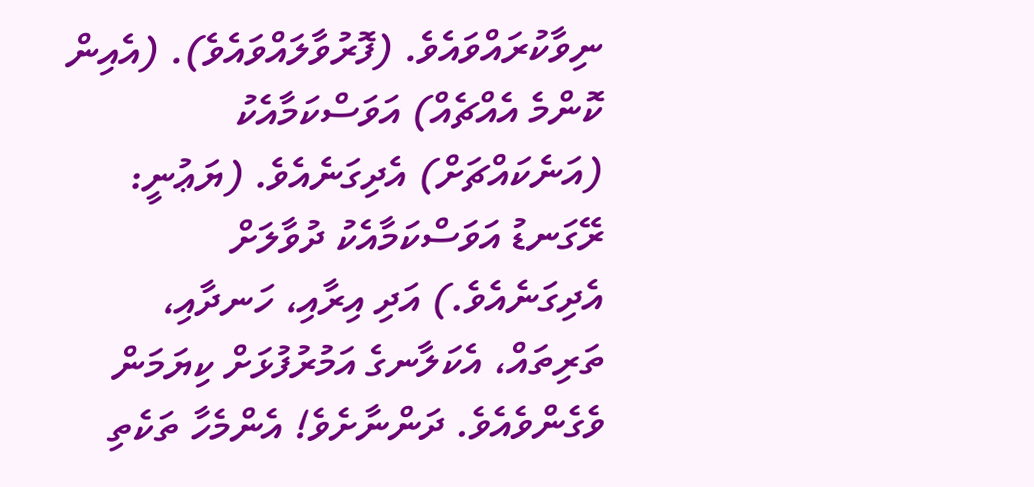ނިވާކުރައްވައެވެ. (ފޮރުވާލައްވައެވެ). (އެއިން ކޮންމެ އެއްޗެއް) އަވަސްކަމާއެކު (އަނެކައްޗަށް) އެދިގަނެއެވެ. (ޔަޢުނީ: ރޭގަނޑު އަވަސްކަމާއެކު ދުވާލަށް އެދިގަނެއެވެ.) އަދި އިރާއި، ހަނދާއި، ތަރިތައް، އެކަލާނގެ އަމުރުފުޅަށް ކިޔަމަން ވެގެންވެއެވެ. ދަންނާށެވެ! އެންމެހާ ތަކެތި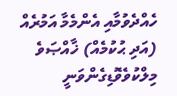ހެއްދެވުމާއި އެންމެމާ އަމުރެއް (އަދި ޙުކުމެއް) ޚާއްޞަވެ މިލްކުވެވޮޑިގެންވަނީ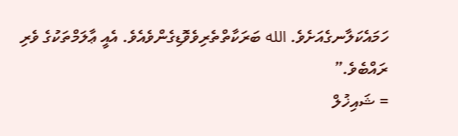ހަމައެކަލާނގެއަށެވެ. الله ބަރަކާތްތެރިވެވޮޑިގެންވެއެވެ. އެއީ ޢާލަމްތަކުގެ ވެރި ރައްބެވެ.”
= ޝައިޚުލް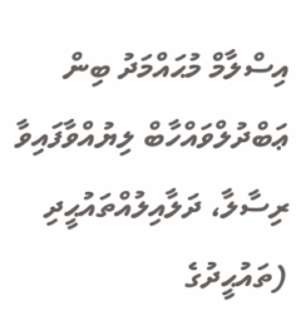އިސްލާމް މުޙައްމަދު ބިން ޢަބްދުލްވައްހާބް ލިޔުއްވާފައިވާ ރިސާލާ، ދަލާއިލުއްތައުޙީދި (ތައުޙީދުގެ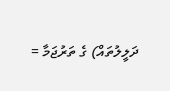ދަލީލުތައް) ގެ ތަރުޖަމާ =